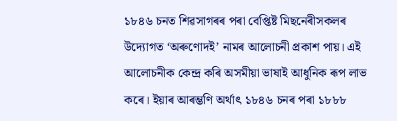১৮৪৬ চনত শিৱসাগৰৰ পৰা বেপ্তিষ্ট মিছনেৰীসকলৰ উদ্যোগত ‘অৰুণোদই’ নামৰ আলোচনী প্ৰকাশ পায়। এই আলোচনীক কেন্দ্ৰ কৰি অসমীয়া ভাষাই আধুনিক ৰূপ লাভ কৰে। ইয়াৰ আৰম্ভণি অৰ্থাৎ ১৮৪৬ চনৰ পৰা ১৮৮৮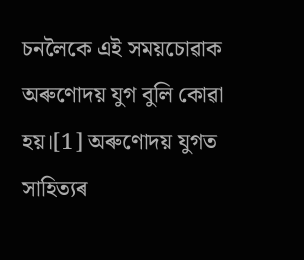চনলৈকে এই সময়চোৱাক অৰুণোদয় যুগ বুলি কোৱা হয়।[1] অৰুণোদয় যুগত সাহিত্যৰ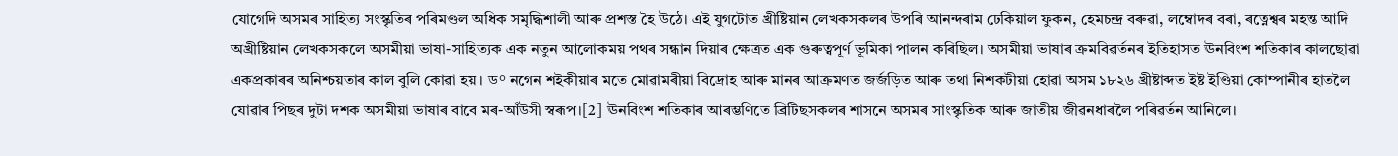যোগেদি অসমৰ সাহিত্য সংস্কৃতিৰ পৰিমণ্ডল অধিক সমৃদ্ধিশালী আৰু প্ৰশস্ত হৈ উঠে। এই যুগটোত খ্ৰীষ্টিয়ান লেখকসকলৰ উপৰি আনন্দৰাম ঢেকিয়াল ফুকন, হেমচন্দ্ৰ বৰুৱা, লম্বোদৰ বৰা, ৰত্নেশ্বৰ মহন্ত আদি অখ্ৰীষ্টিয়ান লেখকসকলে অসমীয়া ভাষা-সাহিত্যক এক নতুন আলোকময় পথৰ সন্ধান দিয়াৰ ক্ষেত্ৰত এক গুৰুত্বপূৰ্ণ ভূমিকা পালন কৰিছিল। অসমীয়া ভাষাৰ ক্ৰমবিৱৰ্তনৰ ইতিহাসত ঊনবিংশ শতিকাৰ কালছোৱা একপ্ৰকাৰৰ অনিশ্চয়তাৰ কাল বুলি কোৱা হয়। ড° নগেন শইকীয়াৰ মতে মোৱামৰীয়া বিদ্ৰোহ আৰু মানৰ আক্ৰমণত জৰ্জড়িত আৰু তথা নিশকটীয়া হোৱা অসম ১৮২৬ খ্ৰীষ্টাব্দত ইষ্ট ইণ্ডিয়া কোম্পানীৰ হাতলৈ যোৱাৰ পিছৰ দুটা দশক অসমীয়া ভাষাৰ বাবে মৰ-আঁউসী স্বৰূপ।[2] ঊনবিংশ শতিকাৰ আৰম্ভণিতে ব্ৰিটিছসকলৰ শাসনে অসমৰ সাংস্কৃতিক আৰু জাতীয় জীৱনধাৰলৈ পৰিৱৰ্তন আনিলে।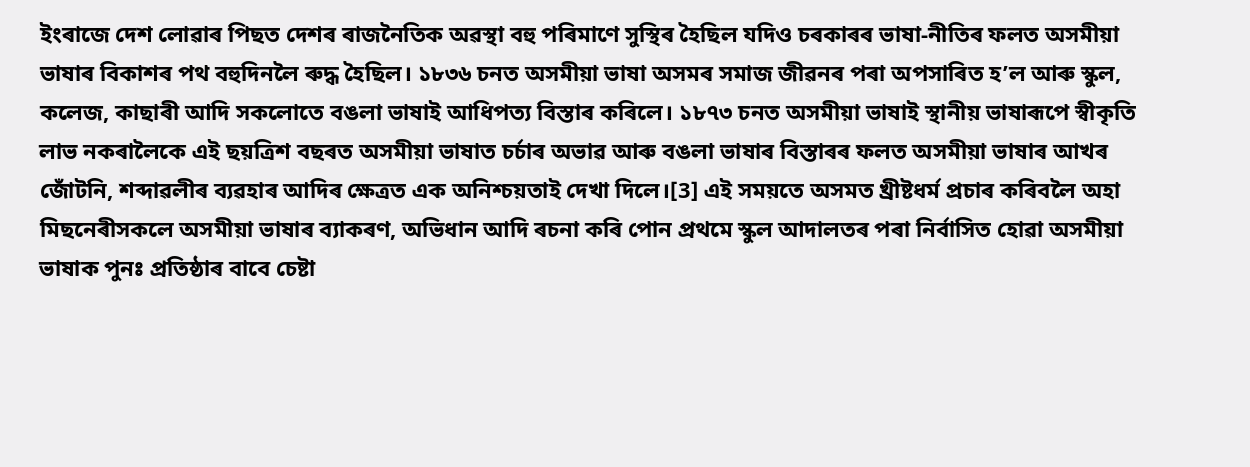ইংৰাজে দেশ লোৱাৰ পিছত দেশৰ ৰাজনৈতিক অৱস্থা বহু পৰিমাণে সুস্থিৰ হৈছিল যদিও চৰকাৰৰ ভাষা-নীতিৰ ফলত অসমীয়া ভাষাৰ বিকাশৰ পথ বহুদিনলৈ ৰুদ্ধ হৈছিল। ১৮৩৬ চনত অসমীয়া ভাষা অসমৰ সমাজ জীৱনৰ পৰা অপসাৰিত হ’ল আৰু স্কুল, কলেজ, কাছাৰী আদি সকলোতে বঙলা ভাষাই আধিপত্য বিস্তাৰ কৰিলে। ১৮৭৩ চনত অসমীয়া ভাষাই স্থানীয় ভাষাৰূপে স্বীকৃতি লাভ নকৰালৈকে এই ছয়ত্ৰিশ বছৰত অসমীয়া ভাষাত চৰ্চাৰ অভাৱ আৰু বঙলা ভাষাৰ বিস্তাৰৰ ফলত অসমীয়া ভাষাৰ আখৰ জোঁটনি, শব্দাৱলীৰ ব্যৱহাৰ আদিৰ ক্ষেত্ৰত এক অনিশ্চয়তাই দেখা দিলে।[3] এই সময়তে অসমত খ্ৰীষ্টধৰ্ম প্ৰচাৰ কৰিবলৈ অহা মিছনেৰীসকলে অসমীয়া ভাষাৰ ব্যাকৰণ, অভিধান আদি ৰচনা কৰি পোন প্ৰথমে স্কুল আদালতৰ পৰা নিৰ্বাসিত হোৱা অসমীয়া ভাষাক পুনঃ প্ৰতিষ্ঠাৰ বাবে চেষ্টা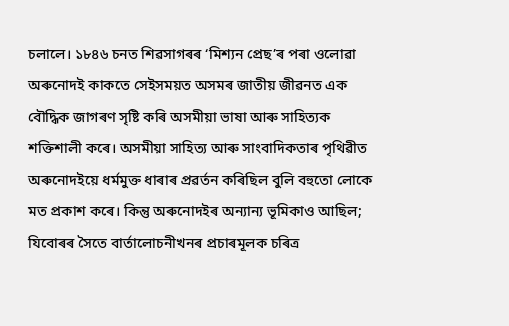চলালে। ১৮৪৬ চনত শিৱসাগৰৰ ‘মিশ্যন প্ৰেছ’ৰ পৰা ওলোৱা অৰুনোদই কাকতে সেইসময়ত অসমৰ জাতীয় জীৱনত এক বৌদ্ধিক জাগৰণ সৃষ্টি কৰি অসমীয়া ভাষা আৰু সাহিত্যক শক্তিশালী কৰে। অসমীয়া সাহিত্য আৰু সাংবাদিকতাৰ পৃথিৱীত অৰুনোদইয়ে ধৰ্মমুক্ত ধাৰাৰ প্ৰৱৰ্তন কৰিছিল বুলি বহুতো লোকে মত প্ৰকাশ কৰে। কিন্তু অৰুনোদইৰ অন্যান্য ভূমিকাও আছিল; যিবোৰৰ সৈতে বাৰ্তালোচনীখনৰ প্ৰচাৰমূলক চৰিত্ৰ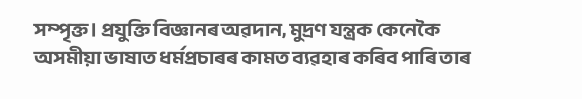সম্পৃক্ত। প্ৰযুক্তি বিজ্ঞানৰ অৱদান, মুদ্ৰণ যন্ত্ৰক কেনেকৈ অসমীয়া ভাষাত ধৰ্মপ্ৰচাৰৰ কামত ব্যৱহাৰ কৰিব পাৰি তাৰ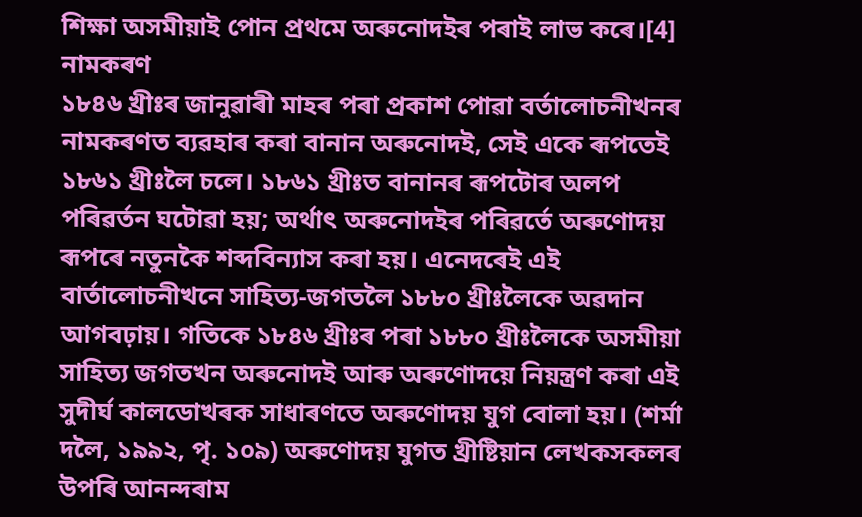শিক্ষা অসমীয়াই পোন প্ৰথমে অৰুনোদইৰ পৰাই লাভ কৰে।[4]
নামকৰণ
১৮৪৬ খ্ৰীঃৰ জানুৱাৰী মাহৰ পৰা প্ৰকাশ পোৱা বৰ্তালোচনীখনৰ নামকৰণত ব্যৱহাৰ কৰা বানান অৰুনোদই, সেই একে ৰূপতেই ১৮৬১ খ্ৰীঃলৈ চলে। ১৮৬১ খ্ৰীঃত বানানৰ ৰূপটোৰ অলপ পৰিৱৰ্তন ঘটোৱা হয়; অৰ্থাৎ অৰুনোদইৰ পৰিৱৰ্তে অৰুণোদয় ৰূপৰে নতুনকৈ শব্দবিন্যাস কৰা হয়। এনেদৰেই এই বাৰ্তালোচনীখনে সাহিত্য-জগতলৈ ১৮৮০ খ্ৰীঃলৈকে অৱদান আগবঢ়ায়। গতিকে ১৮৪৬ খ্ৰীঃৰ পৰা ১৮৮০ খ্ৰীঃলৈকে অসমীয়া সাহিত্য জগতখন অৰুনোদই আৰু অৰুণোদয়ে নিয়ন্ত্ৰণ কৰা এই সুদীৰ্ঘ কালডোখৰক সাধাৰণতে অৰুণোদয় যুগ বোলা হয়। (শৰ্মা দলৈ, ১৯৯২, পৃ. ১০৯) অৰুণোদয় যুগত খ্ৰীষ্টিয়ান লেখকসকলৰ উপৰি আনন্দৰাম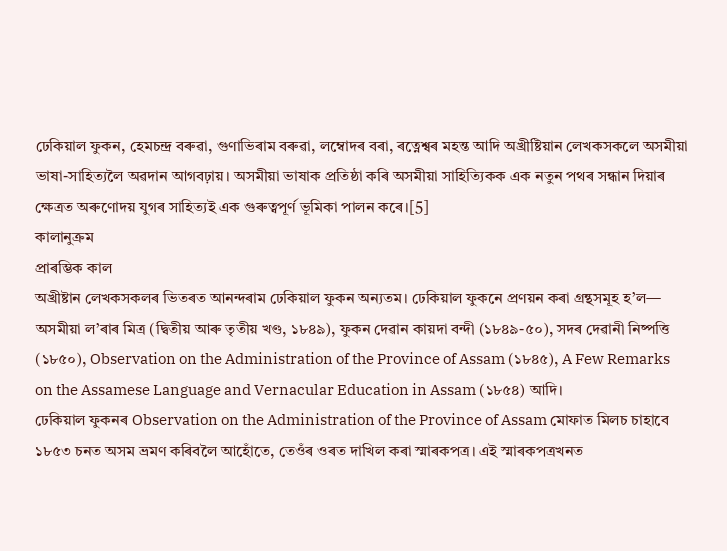ঢেকিয়াল ফুকন, হেমচন্দ্ৰ বৰুৱা, গুণাভিৰাম বৰুৱা, লম্বোদৰ বৰা, ৰত্নেশ্বৰ মহন্ত আদি অখ্ৰীষ্টিয়ান লেখকসকলে অসমীয়া ভাষা-সাহিত্যলৈ অৱদান আগবঢ়ায়। অসমীয়া ভাষাক প্ৰতিষ্ঠা কৰি অসমীয়া সাহিত্যিকক এক নতুন পথৰ সন্ধান দিয়াৰ ক্ষেত্ৰত অৰুণোদয় যুগৰ সাহিত্যই এক গুৰুত্বপূৰ্ণ ভূমিকা পালন কৰে।[5]
কালানুক্ৰম
প্ৰাৰম্ভিক কাল
অখ্ৰীষ্টান লেখকসকলৰ ভিতৰত আনন্দৰাম ঢেকিয়াল ফুকন অন্যতম। ঢেকিয়াল ফুকনে প্ৰণয়ন কৰা গ্ৰন্থসমূহ হ’ল— অসমীয়া ল’ৰাৰ মিত্ৰ (দ্বিতীয় আৰু তৃতীয় খণ্ড, ১৮৪৯), ফুকন দেৱান কায়দা বন্দী (১৮৪৯-৫০), সদৰ দেৱানী নিষ্পত্তি (১৮৫০), Observation on the Administration of the Province of Assam (১৮৪৫), A Few Remarks on the Assamese Language and Vernacular Education in Assam (১৮৫৪) আদি।
ঢেকিয়াল ফুকনৰ Observation on the Administration of the Province of Assam মোফাত মিলচ চাহাবে ১৮৫৩ চনত অসম ভ্ৰমণ কৰিবলৈ আহোঁতে, তেওঁৰ ওৰত দাখিল কৰা স্মাৰকপত্ৰ। এই স্মাৰকপত্ৰখনত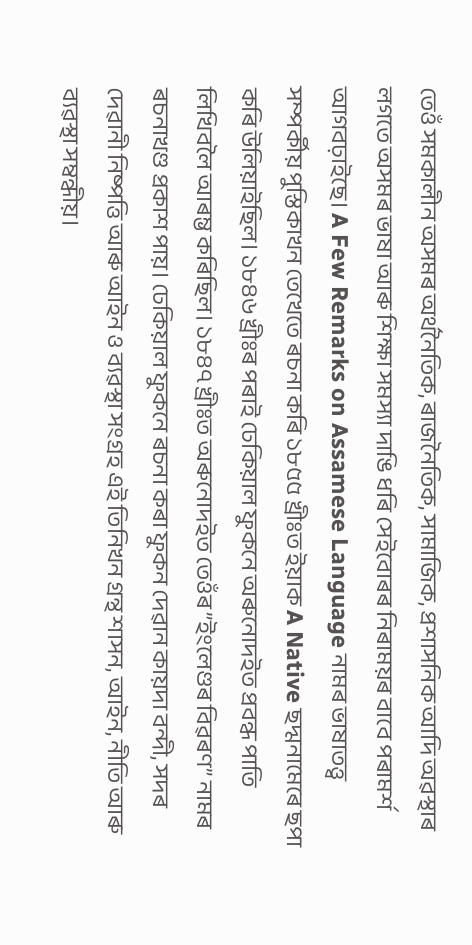তেওঁ সমকালীন অসমৰ অৰ্থনৈতিক, ৰাজনৈতিক, সামাজিক, প্ৰশাসনিক আদি অৱস্থাৰ লগতে অসমৰ ভাষা আৰু শিক্ষা সমস্যা দাঙি ধৰি সেইবোৰৰ নিৰাময়ৰ বাবে পৰামৰ্শ আগবঢ়াইছে। A Few Remarks on Assamese Language নামৰ ভাষাতত্ত্ব সম্পৰ্কীয় পুস্তিকাখন তেখেতে ৰচনা কৰি ১৮৫৫ খ্ৰীঃত ইয়াক A Native ছদ্মনামেৰে ছপা কৰি উলিয়াইছিল। ১৮৪৬ খ্ৰীঃৰ পৰাই ঢেকিয়াল ফুকনে অৰুনোদইত প্ৰবন্ধ পাতি লিখিবলৈ আৰম্ভ কৰিছিল। ১৮৪৭ খ্ৰীঃত অৰুনোদইত তেওঁৰ ”ইংলেণ্ডৰ বিৱৰণ” নামৰ ৰচনাখণ্ড প্ৰকাশ পায়। ঢেকিয়াল ফুকনে ৰচনা কৰা ফুকন দেৱান কায়দা বন্দী, সদৰ দেৱানী নিষ্পত্তি আৰু আইন ও ব্যৱস্থা সংগ্ৰহ এই তিনিখন গ্ৰন্থ শাসন, আইন, নীতি আৰু ব্যৱস্থা সম্বন্ধীয়।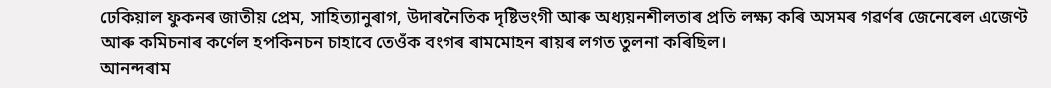ঢেকিয়াল ফুকনৰ জাতীয় প্ৰেম, সাহিত্যানুৰাগ, উদাৰনৈতিক দৃষ্টিভংগী আৰু অধ্যয়নশীলতাৰ প্ৰতি লক্ষ্য কৰি অসমৰ গৱৰ্ণৰ জেনেৰেল এজেণ্ট আৰু কমিচনাৰ কৰ্ণেল হপকিনচন চাহাবে তেওঁক বংগৰ ৰামমোহন ৰায়ৰ লগত তুলনা কৰিছিল।
আনন্দৰাম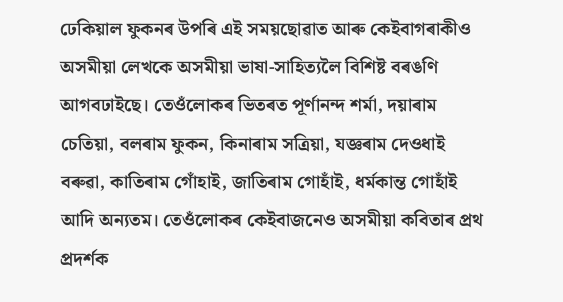ঢেকিয়াল ফুকনৰ উপৰি এই সময়ছোৱাত আৰু কেইবাগৰাকীও অসমীয়া লেখকে অসমীয়া ভাষা-সাহিত্যলৈ বিশিষ্ট বৰঙণি আগবঢাইছে। তেওঁলোকৰ ভিতৰত পূৰ্ণানন্দ শৰ্মা, দয়াৰাম চেতিয়া, বলৰাম ফুকন, কিনাৰাম সত্ৰিয়া, যজ্ঞৰাম দেওধাই বৰুৱা, কাতিৰাম গোঁহাই, জাতিৰাম গোহাঁই, ধৰ্মকান্ত গোহাঁই আদি অন্যতম। তেওঁলোকৰ কেইবাজনেও অসমীয়া কবিতাৰ প্ৰথ প্ৰদৰ্শক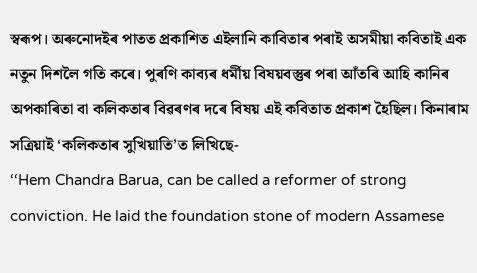স্বৰূপ। অৰুনোদইৰ পাতত প্ৰকাশিত এইলানি কাবিতাৰ পৰাই অসমীয়া কবিতাই এক নতুন দিশলৈ গতি কৰে। পুৰণি কাব্যৰ ধৰ্মীয় বিষয়বস্তুৰ পৰা আঁতৰি আহি কানিৰ অপকাৰিতা বা কলিকতাৰ বিৱৰণৰ দৰে বিষয় এই কবিতাত প্ৰকাশ হৈছিল। কিনাৰাম সত্ৰিয়াই ‘কলিকতাৰ সুখিয়াতি’ত লিখিছে-
‘‘Hem Chandra Barua, can be called a reformer of strong conviction. He laid the foundation stone of modern Assamese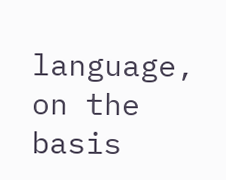language, on the basis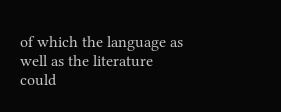of which the language as well as the literature could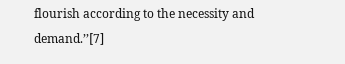flourish according to the necessity and demand.’’[7]